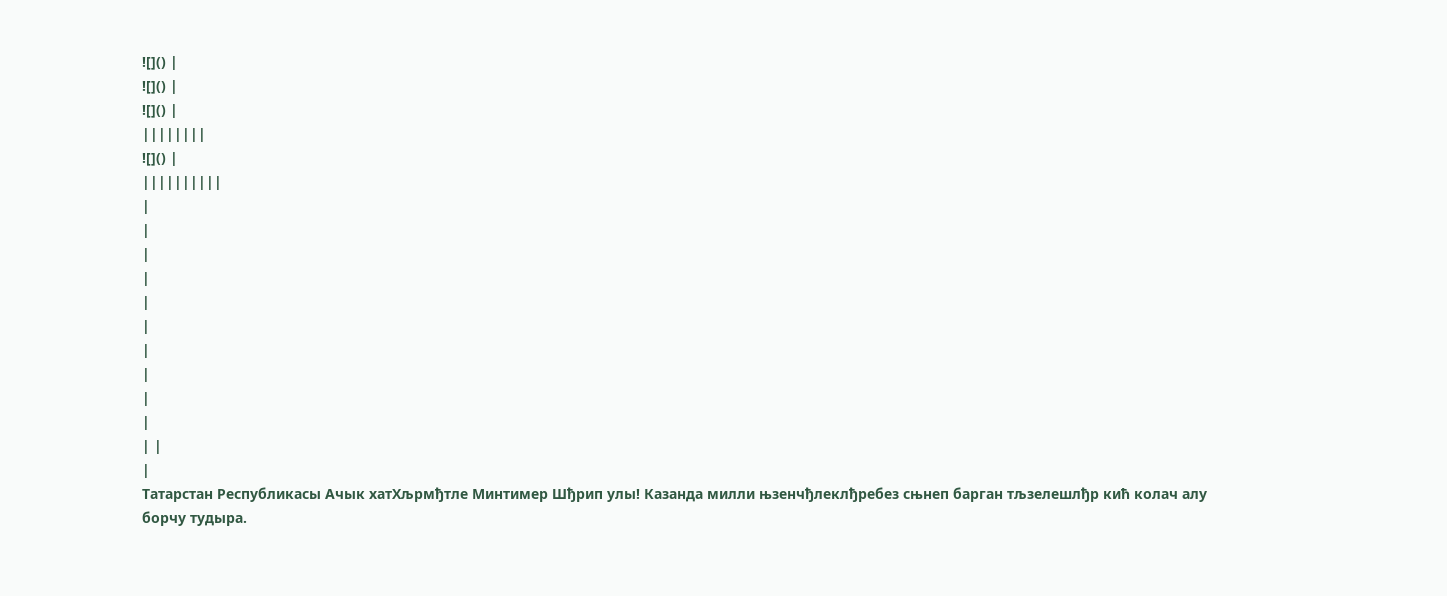![]() |
![]() |
![]() |
||||||||
![]() |
||||||||||
|
|
|
|
|
|
|
|
|
|
| |
|
Татарстан Республикасы Ачык хатХљрмђтле Минтимер Шђрип улы! Казанда милли њзенчђлеклђребез сњнеп барган тљзелешлђр кић колач алу борчу тудыра.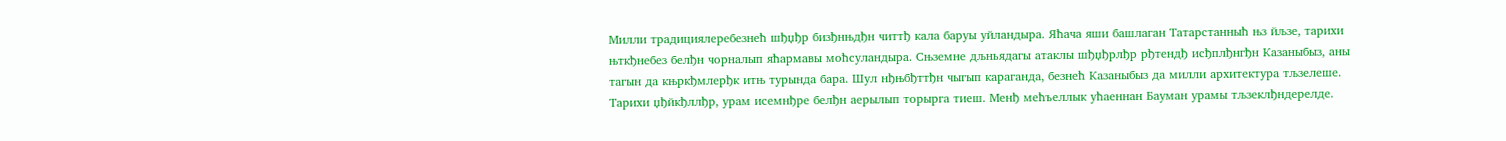Милли традициялеребезнећ шђџђр бизђнњдђн читтђ кала баруы уйландыра. Яћача яши башлаган Татарстанныћ њз йљзе, тарихи њткђнебез белђн чорналып яћармавы моћсуландыра. Сњземне дљньядагы атаклы шђџђрлђр рђтендђ исђплђнгђн Казаныбыз, аны тагын да књркђмлерђк итњ турында бара. Шул нђњбђттђн чыгып караганда, безнећ Казаныбыз да милли архитектура тљзелеше. Тарихи џђйкђллђр, урам исемнђре белђн аерылып торырга тиеш. Менђ мећъеллык ућаеннан Бауман урамы тљзеклђндерелде.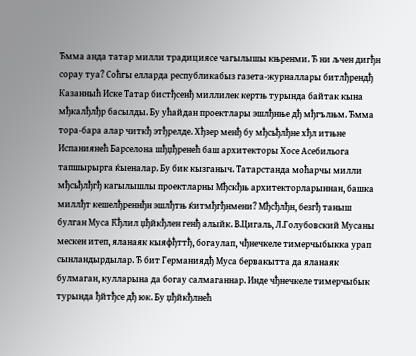Ђмма анда татар милли традициясе чагылышы књренми. Ђ ни љчен дигђн сорау туа? Соћгы елларда республикабыз газета-журналлары битлђрендђ Казанныћ Иске Татар бистђсенђ миллилек кертњ турында байтак кына мђкалђлђр басылды. Бу ућайдан проектлары эшлђнње дђ мђгълњм. Ђмма тора-бара алар читкђ этђрелде. Хђзер менђ бу мђсьђлђне хђл итњне Испаниянећ Барселона шђџђренећ баш архитекторы Хосе Асебильога тапшырырга ќыеналар. Бу бик кызганыч. Татарстанда моћарчы милли мђсьђлђгђ кагылышлы проектларны Мђскђњ архитекторларыннан, башка миллђт кешелђреннђн эшлђтњ ќитмђгђнмени? Мђсђлђн, безгђ таныш булган Муса Ќђлил џђйкђлен генђ алыйк. В.Цигаль, Л.Голубовский Мусаны мескен итеп, яланаяк кыяфђттђ, богаулап, чђнечкеле тимерчыбыкка урап сынландырдылар. Ђ бит Германиядђ Муса бервакытта да яланаяк булмаган, кулларына да богау салмаганнар. Инде чђнечкеле тимерчыбык турында ђйтђсе дђ юк. Бу џђйкђлнећ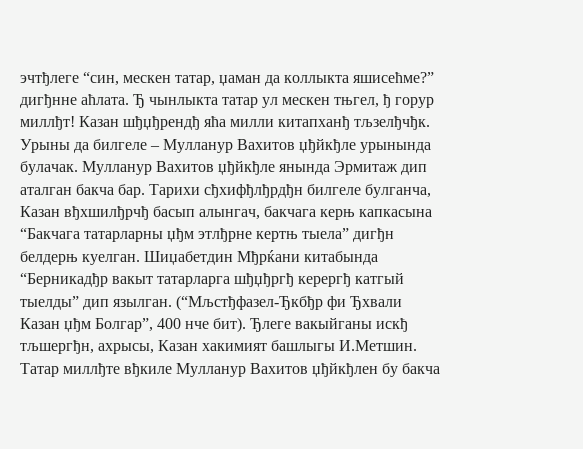эчтђлеге “син, мескен татар, џаман да коллыкта яшисећме?” дигђнне аћлата. Ђ чынлыкта татар ул мескен тњгел, ђ горур миллђт! Казан шђџђрендђ яћа милли китапханђ тљзелђчђк. Урыны да билгеле – Мулланур Вахитов џђйкђле урынында булачак. Мулланур Вахитов џђйкђле янында Эрмитаж дип аталган бакча бар. Тарихи сђхифђлђрдђн билгеле булганча, Казан вђхшилђрчђ басып алынгач, бакчага керњ капкасына “Бакчага татарларны џђм этлђрне кертњ тыела” дигђн белдерњ куелган. Шиџабетдин Мђрќани китабында “Берникадђр вакыт татарларга шђџђргђ керергђ катгый тыелды” дип язылган. (“Мљстђфазел-Ђкбђр фи Ђхвали Казан џђм Болгар”, 400 нче бит). Ђлеге вакыйганы искђ тљшергђн, ахрысы, Казан хакимият башлыгы И.Метшин. Татар миллђте вђкиле Мулланур Вахитов џђйкђлен бу бакча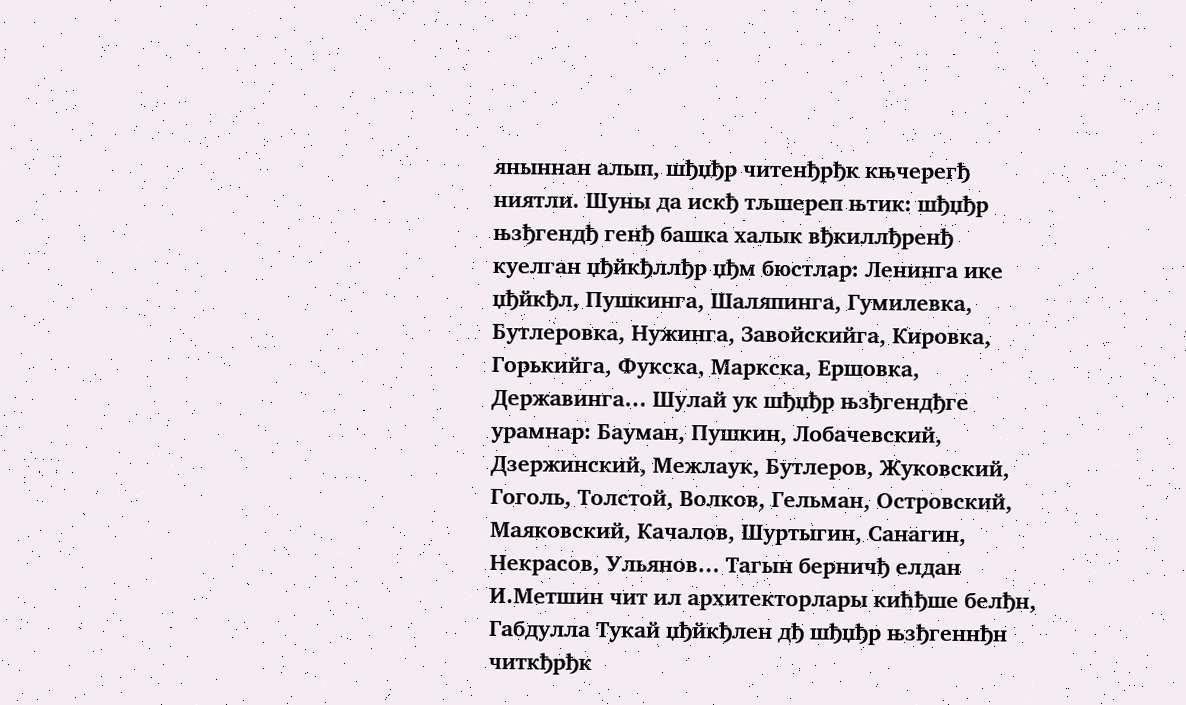яныннан алып, шђџђр читенђрђк књчерегђ ниятли. Шуны да искђ тљшереп њтик: шђџђр њзђгендђ генђ башка халык вђкиллђренђ куелган џђйкђллђр џђм бюстлар: Ленинга ике џђйкђл, Пушкинга, Шаляпинга, Гумилевка, Бутлеровка, Нужинга, Завойскийга, Кировка, Горькийга, Фукска, Маркска, Ершовка, Державинга… Шулай ук шђџђр њзђгендђге урамнар: Бауман, Пушкин, Лобачевский, Дзержинский, Межлаук, Бутлеров, Жуковский, Гоголь, Толстой, Волков, Гельман, Островский, Маяковский, Качалов, Шуртыгин, Санагин, Некрасов, Ульянов… Тагын берничђ елдан И.Метшин чит ил архитекторлары кићђше белђн, Габдулла Тукай џђйкђлен дђ шђџђр њзђгеннђн читкђрђк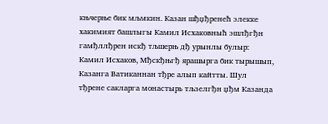књчерње бик мљмкин. Казан шђџђренећ элекке хакимият башлыгы Камил Исхаковныћ эшлђгђн гамђллђрен искђ тљшерњ дђ урынлы булыр: Камил Исхаков, Мђскђњгђ ярашырга бик тырышып, Казанга Ватиканнан тђре алып кайтты. Шул тђрене сакларга монастырь тљзелгђн џђм Казанда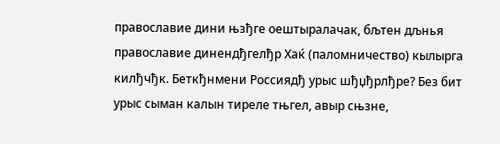православие дини њзђге оештыралачак, бљтен дљнья православие динендђгелђр Хаќ (паломничество) кылырга килђчђк. Беткђнмени Россиядђ урыс шђџђрлђре? Без бит урыс сыман калын тиреле тњгел, авыр сњзне,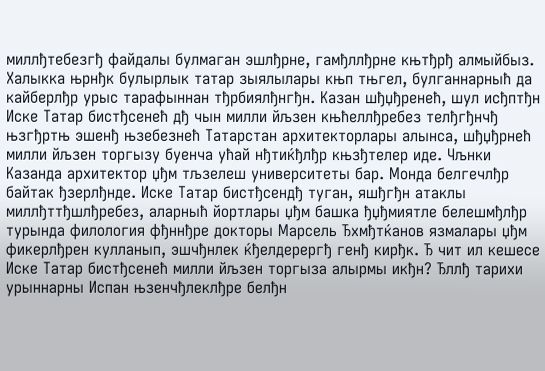миллђтебезгђ файдалы булмаган эшлђрне, гамђллђрне књтђрђ алмыйбыз. Халыкка њрнђк булырлык татар зыялылары књп тњгел, булганнарныћ да кайберлђр урыс тарафыннан тђрбиялђнгђн. Казан шђџђренећ, шул исђптђн Иске Татар бистђсенећ дђ чын милли йљзен књћеллђребез телђгђнчђ њзгђртњ эшенђ њзебезнећ Татарстан архитекторлары алынса, шђџђрнећ милли йљзен торгызу буенча ућай нђтиќђлђр књзђтелер иде. Чљнки Казанда архитектор џђм тљзелеш университеты бар. Монда белгечлђр байтак ђзерлђнде. Иске Татар бистђсендђ туган, яшђгђн атаклы миллђттђшлђребез, аларныћ йортлары џђм башка ђџђмиятле белешмђлђр турында филология фђннђре докторы Марсель Ђхмђтќанов язмалары џђм фикерлђрен кулланып, эшчђнлек ќђелдерергђ генђ кирђк. Ђ чит ил кешесе Иске Татар бистђсенећ милли йљзен торгыза алырмы икђн? Ђллђ тарихи урыннарны Испан њзенчђлеклђре белђн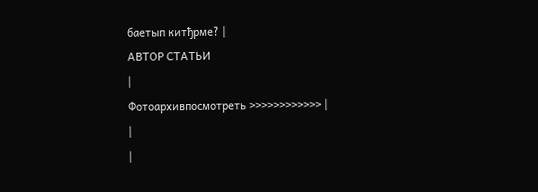баетып китђрме? |
АВТОР СТАТЬИ
|
Фотоархивпосмотреть >>>>>>>>>>>> |
|
|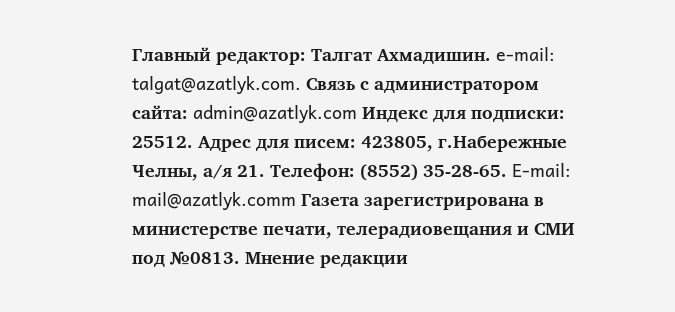Главный редактор: Талгат Ахмадишин. e-mail: talgat@azatlyk.com. Связь с администратором сайта: admin@azatlyk.com Индекс для подписки: 25512. Адрес для писем: 423805, г.Набережные Челны, а/я 21. Телефон: (8552) 35-28-65. E-mail: mail@azatlyk.comm Газета зарегистрирована в министерстве печати, телерадиовещания и СМИ под №0813. Мнение редакции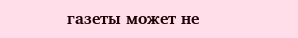газеты может не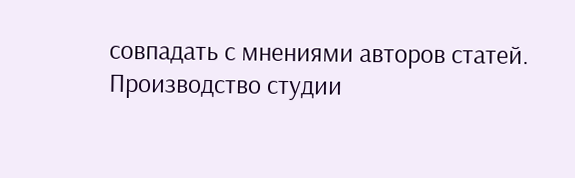совпадать с мнениями авторов статей. Производство студии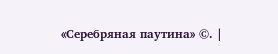«Серебряная паутина» ©. |